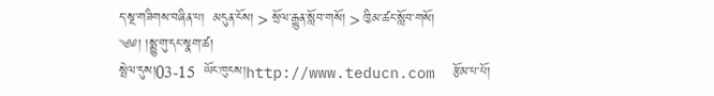ད་སྔ་གཟིགས་བཞིན་པ།  མདུན་ངོས། > སྲོལ་རྒྱུན་སློབ་གསོ། > ཁྱིམ་ཚང་སློབ་གསོ།
༄༅། །སྨྱུ་གུ་དང་སྣག་ཚ།
སྤེལ་དུས།03-15  ཡོང་ཁུངས།http://www.teducn.com  རྩོམ་པ་པོ།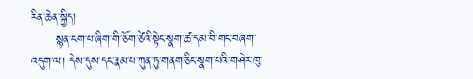རིན་ཆེན་སྐྱིད།
      སྙན་ངག་པ་ཞིག་གི་ཅོག་ཙེའི་སྟེང་སྣག་ཚ་དམ་བི་གང་བཞག་འདུག་ལ། དེས་དུས་དང་རྣམ་པ་ཀུན་ཏུ་གནག་ཅིང་སྣག་པའི་གཤེར་ཁུ་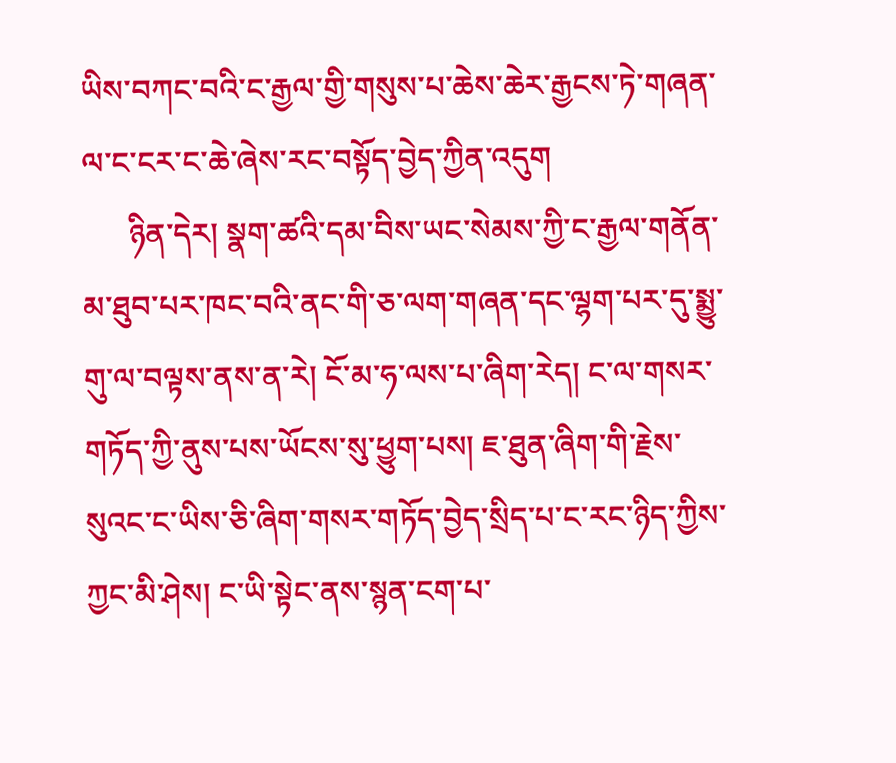ཡིས་བཀང་བའི་ང་རྒྱལ་གྱི་གསུས་པ་ཆེས་ཆེར་རྒྱངས་ཏེ་གཞན་ལ་ང་ངར་ང་ཆེ་ཞེས་རང་བསྟོད་བྱེད་ཀྱིན་འདུག
      ཉིན་དེར། སྣག་ཚའི་དམ་བིས་ཡང་སེམས་ཀྱི་ང་རྒྱལ་གནོན་མ་ཐུབ་པར་ཁང་བའི་ནང་གི་ཅ་ལག་གཞན་དང་ལྷག་པར་དུ་སྨྱུ་གུ་ལ་བལྟས་ནས་ན་རེ། ངོ་མ་ཧ་ལས་པ་ཞིག་རེད། ང་ལ་གསར་གཏོད་ཀྱི་ནུས་པས་ཡོངས་སུ་ཕྱུག་པས། ཇ་ཐུན་ཞིག་གི་རྗེས་སུའང་ང་ཡིས་ཅི་ཞིག་གསར་གཏོད་བྱེད་སྲིད་པ་ང་རང་ཉིད་ཀྱིས་ཀྱང་མི་ཤེས། ང་ཡི་སྟེང་ནས་སྙན་ངག་པ་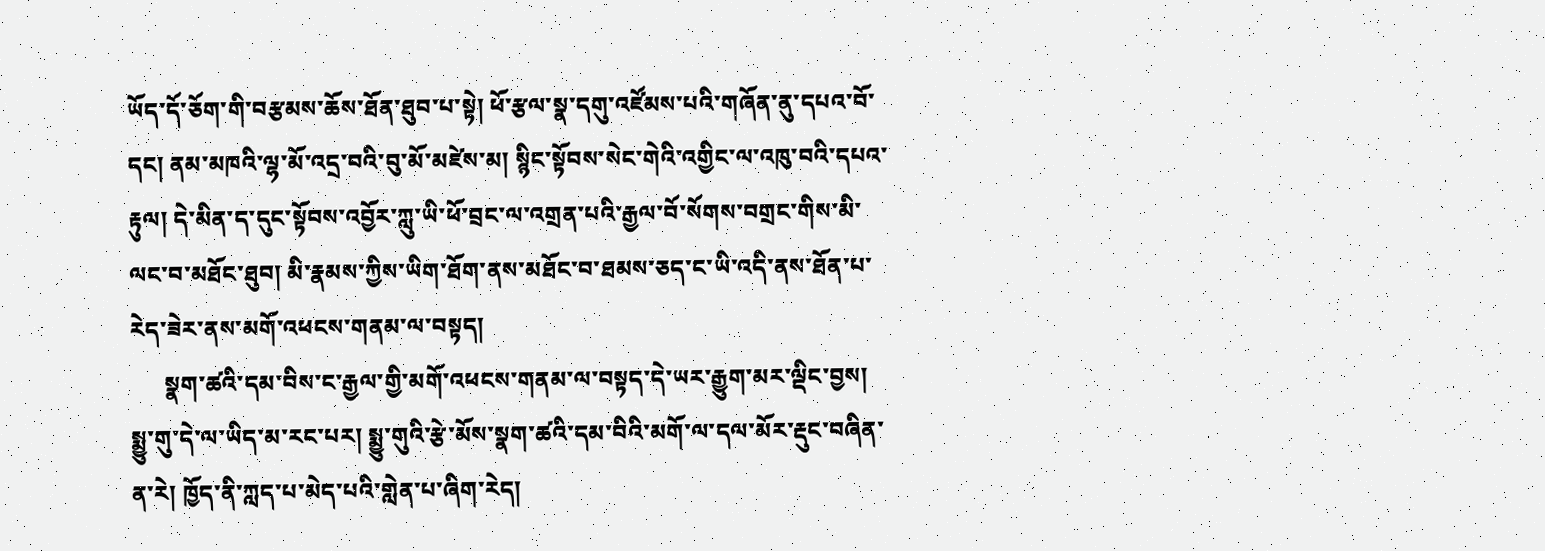ཡོད་དོ་ཅོག་གི་བརྩམས་ཆོས་ཐོན་ཐུབ་པ་སྟེ། ཕོ་རྩལ་སྣ་དགུ་འཛོམས་པའི་གཞོན་ནུ་དཔའ་བོ་དང། ནམ་མཁའི་ལྷ་མོ་འདྲ་བའི་བུ་མོ་མཛེས་མ། སྙིང་སྟོབས་སེང་གེའི་འགྱིང་ལ་འཁུ་བའི་དཔའ་རྟུལ། དེ་མིན་ད་དུང་སྟོབས་འབྱོར་ཀླུ་ཡི་ཕོ་བྲང་ལ་འགྲན་པའི་རྒྱལ་བོ་སོགས་བགྲང་གིས་མི་ལང་བ་མཐོང་ཐུབ། མི་རྣམས་ཀྱིས་ཡིག་ཐོག་ནས་མཐོང་བ་ཐམས་ཅད་ང་ཡི་འདི་ནས་ཐོན་པ་རེད་ཟེར་ནས་མགོ་འཕངས་གནམ་ལ་བསྟད།
      སྣག་ཚའི་དམ་བིས་ང་རྒྱལ་གྱི་མགོ་འཕངས་གནམ་ལ་བསྟད་དེ་ཡར་རྒྱུག་མར་ལྡིང་བྱས། སྨྱུ་གུ་དེ་ལ་ཡིད་མ་རང་པར། སྨྱུ་གུའི་རྩེ་མོས་སྣག་ཚའི་དམ་བིའི་མགོ་ལ་དལ་མོར་རྡུང་བཞིན་ན་རེ། ཁྱོད་ནི་ཀླད་པ་མེད་པའི་གླེན་པ་ཞིག་རེད།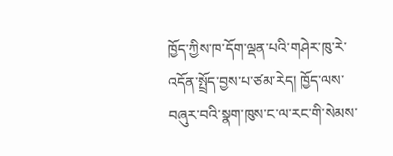ཁྱོད་ཀྱིས་ཁ་དོག་ལྡན་པའི་གཤེར་ཁུ་རེ་འདོན་སྤྲོད་བྱས་པ་ཙམ་རེད། ཁྱོད་ལས་བཞུར་བའི་སྣག་ཁུས་ང་ལ་རང་གི་སེམས་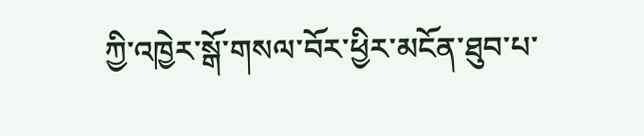ཀྱི་འཁྱེར་སྒོ་གསལ་བོར་ཕྱིར་མངོན་ཐུབ་པ་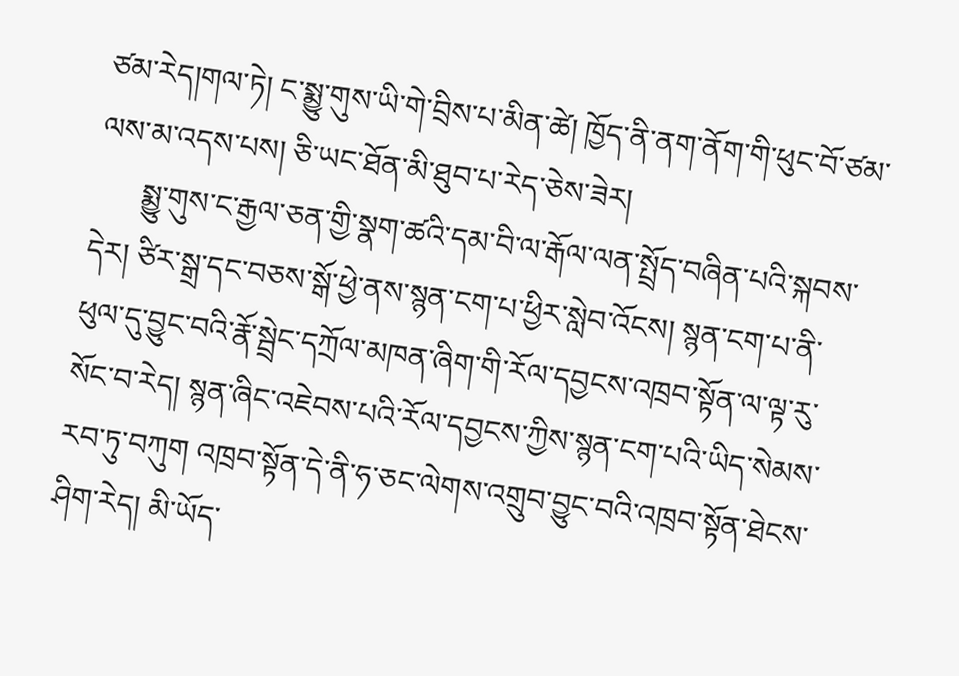ཙམ་རེད།གལ་ཏེ། ང་སྨྱུ་གུས་ཡི་གེ་བྲིས་པ་མིན་ཚེ། ཁྱོད་ནི་ནག་ནོག་གི་ཕུང་བོ་ཙམ་ལས་མ་འདས་པས། ཅི་ཡང་ཐོན་མི་ཐུབ་པ་རེད་ཅེས་ཟེར།
      སྨྱུ་གུས་ང་རྒྱལ་ཅན་གྱི་སྣག་ཚའི་དམ་བི་ལ་རྒོལ་ལན་སྤྲོད་བཞིན་པའི་སྐབས་དེར། ཙིར་སྒྲ་དང་བཅས་སྒོ་ཕྱེ་ནས་སྙན་ངག་པ་ཕྱིར་སླེབ་འོངས། སྙན་ངག་པ་ནི་ཕུལ་དུ་བྱུང་བའི་རྣོ་སྦྲེང་དཀྲོལ་མཁན་ཞིག་གི་རོལ་དབྱངས་འཁྲབ་སྟོན་ལ་ལྟ་རུ་སོང་བ་རེད། སྙན་ཞིང་འཇེབས་པའི་རོལ་དབྱངས་ཀྱིས་སྙན་ངག་པའི་ཡིད་སེམས་རབ་ཏུ་བཀུག འཁྲབ་སྟོན་དེ་ནི་ཧ་ཅང་ལེགས་འགྲུབ་བྱུང་བའི་འཁྲབ་སྟོན་ཐེངས་ཤིག་རེད། མི་ཡོད་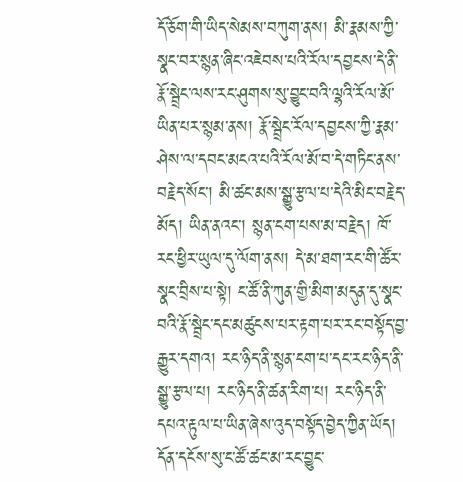དོ་ཅོག་གི་ཡིད་སེམས་བཀུག་ནས། མི་རྣམས་ཀྱི་སྣང་བར་སྙན་ཞིང་འཇེབས་པའི་རོལ་དབྱངས་དེ་ནི་རྣོ་སྦྲེང་ལས་རང་ཤུགས་སུ་བྱུང་བའི་ལྷའི་རོལ་མོ་ཡིན་པར་སྙམ་ནས། རྣོ་སྦྲེང་རོལ་དབྱངས་ཀྱི་རྣམ་ཤེས་ལ་དབང་མངའ་པའི་རོལ་མོ་བ་དེ་གཏིང་ནས་བརྗེད་སོང་། མི་ཚང་མས་སྒྱུ་རྩལ་པ་དེའི་མིང་བརྗེད་མོད། ཡིན་ནའང་། སྙན་ངག་པས་མ་བརྗེད། ཁོ་རང་ཕྱིར་ཡུལ་དུ་ལོག་ནས། དེ་མ་ཐག་རང་གི་ཚོར་སྣང་བྲིས་པ་སྟེ། ང་ཚོ་ནི་ཀུན་གྱི་མིག་མདུན་དུ་སྣང་བའི་རྣོ་སྦྲེང་དང་མཚུངས་པར་རྟག་པར་རང་བསྟོད་བྱ་རྒྱུར་དགའ། རང་ཉིད་ནི་སྙན་ངག་པ་དང་རང་ཉིད་ནི་སྒྱུ་རྩལ་པ། རང་ཉིད་ནི་ཚན་རིག་པ། རང་ཉིད་ནི་དཔའ་རྟུལ་པ་ཡིན་ཞེས་འུད་བསྟོད་བྱེད་ཀྱིན་ཡོད། དོན་དངོས་སུ་ང་ཚོ་ཚང་མ་རང་བྱུང་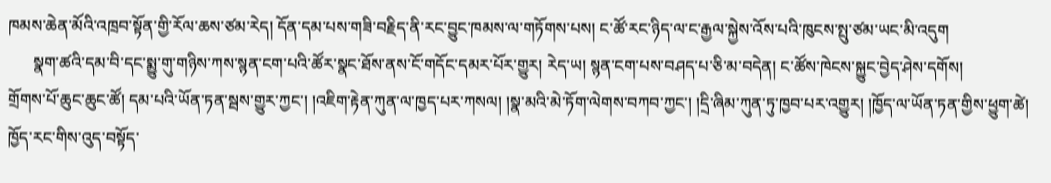ཁམས་ཆེན་མོའི་འཁྲབ་སྟོན་གྱི་རོལ་ཆས་ཙམ་རེད། དོན་དམ་པས་གཟི་བརྗིད་ནི་རང་བྱུང་ཁམས་ལ་གཏོགས་པས། ང་ཚོ་རང་ཉིད་ལ་ང་རྒྱལ་སྐྱེས་འོས་པའི་ཁུངས་སྤུ་ཙམ་ཡང་མི་འདུག
      སྣག་ཚའི་དམ་བི་དང་སྨྱུ་གུ་གཉིས་ཀས་སྙན་ངག་པའི་ཚོར་སྣང་ཐོས་ནས་ངོ་གདོང་དམར་པོར་གྱུར། རེད་ཡ། སྙན་ངག་པས་བཤད་པ་ཅི་མ་བདེན། ང་ཚོས་ཁེངས་སྐྱུང་བྱེད་ཤེས་དགོས།
གྲོགས་པོ་ཆུང་ཆུང་ཚོ། དམ་པའི་ཡོན་ཏན་སྦས་གྱུར་ཀྱང་། །འཇིག་རྟེན་ཀུན་ལ་ཁྱད་པར་ཀསལ། །སྣ་མའི་མེ་ཏོག་ལེགས་བཀབ་ཀྱང་། །དྲི་ཞིམ་ཀུན་ཏུ་ཁྱབ་པར་འགྱུར། །ཁྱོད་ལ་ཡོན་ཏན་གྱིས་ཕྱུག་ཚེ། ཁྱོད་རང་གིས་འུད་བསྟོད་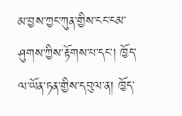མ་བྱས་ཀྱང་ཀུན་གྱིས་ངང་ངམ་ཤུགས་ཀྱིས་རྟོགས་པ་དང་། ཁྱོད་ལ་ཡོན་ཏན་གྱིས་དབུལ་ན། ཁྱོད་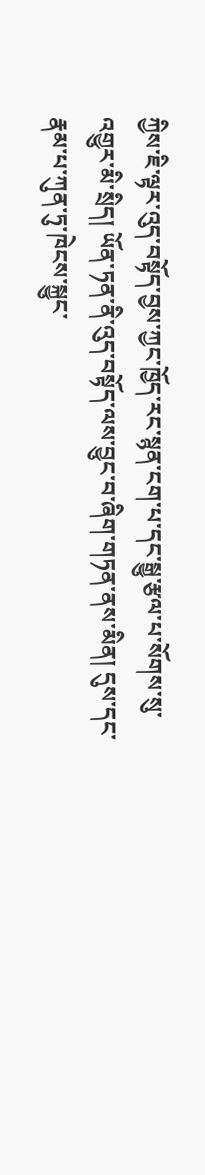ཀྱིས་ཇི་ལྟར་འུད་བསྟོད་བྱས་ཀྱང་ཁྱོད་རང་སྙན་ངག་པ་དང་སྒྱུ་རྩལ་པ་སོགས་སུ་འགྱུར་མི་སྲིད། ཡོན་ཏན་ནི་འུད་བསྟོད་ལས་བྱུང་བ་ཞིག་གཏན་ནས་མིན། དུས་དང་རྣམ་པ་ཀུན་ཏུ་ཁེངས་སྐྱུང་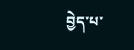བྱེད་པ་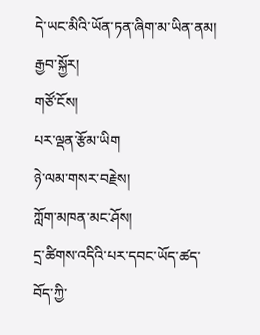དེ་ཡང་མིའི་ཡོན་ཏན་ཞིག་མ་ཡིན་ནམ།
རྒྱབ་སྐྱོར།
གཙོ་ངོས།
པར་ལྡན་རྩོམ་ཡིག
ཉེ་ལམ་གསར་བརྗེས།
ཀློག་མཁན་མང་ཤོས།
དྲ་ཚིགས་འདིའི་པར་དབང་ཡོད་ཚད་བོད་ཀྱི་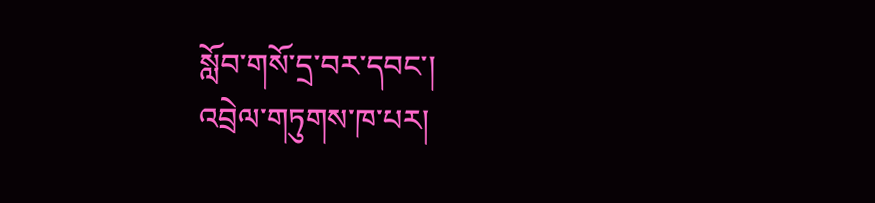སློབ་གསོ་དྲ་བར་དབང་།
འབྲེལ་གཏུགས་ཁ་པར།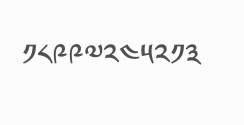༡༨༩༩༧༢༤༥༢༡༣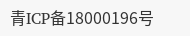青ICP备18000196号